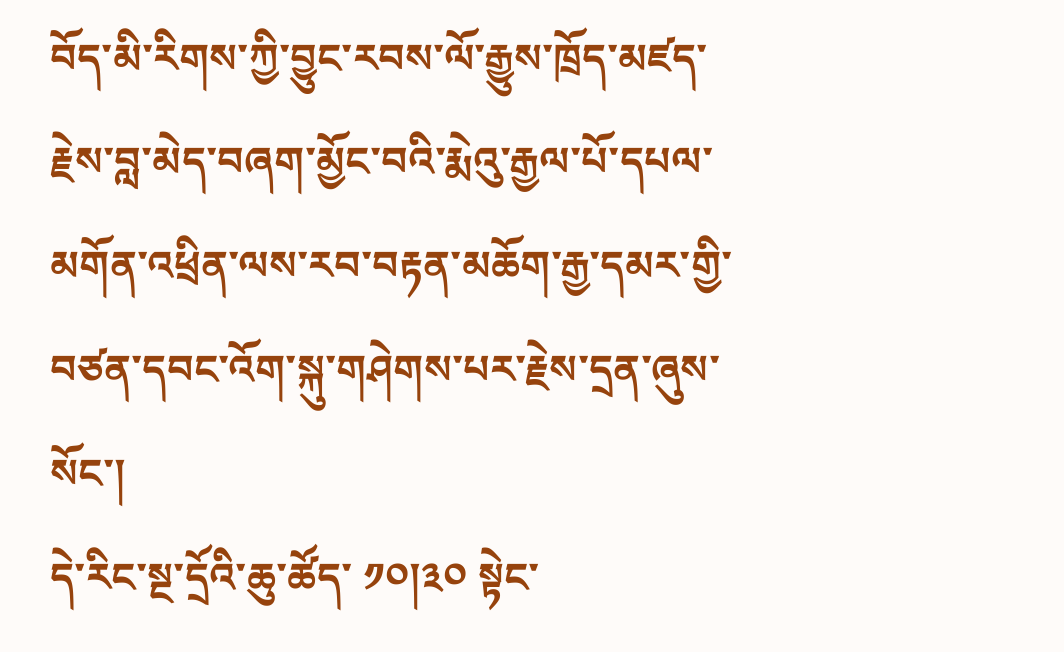བོད་མི་རིགས་ཀྱི་བྱུང་རབས་ལོ་རྒྱུས་ཁྲོད་མཛད་རྗེས་བླ་མེད་བཞག་མྱོང་བའི་རྨེའུ་རྒྱལ་པོ་དཔལ་མགོན་འཕྲིན་ལས་རབ་བརྟན་མཆོག་རྒྱ་དམར་གྱི་བཙན་དབང་འོག་སྐུ་གཤེགས་པར་རྗེས་དྲན་ཞུས་སོང་།
དེ་རིང་སྔ་དྲོའི་ཆུ་ཚོད་ ༡༠།༣༠ སྟེང་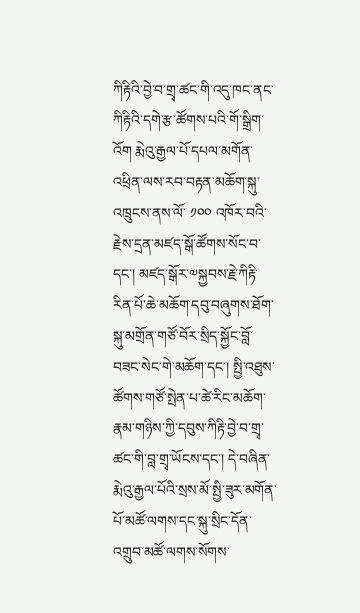ཀིརྟིའི་བྱེ་བ་གྲྭ་ཚང་གི་འདུ་ཁང་ནང་ཀིརྟིའི་དགེ་རྩ་ཚོགས་པའི་གོ་སྒྲིག་འོག རྨེའུ་རྒྱལ་པོ་དཔལ་མགོན་འཕྲིན་ལས་རབ་བརྟན་མཆོག་སྐུ་འཁྲུངས་ནས་ལོ་ ༡༠༠ འཁོར་བའི་རྗེས་དྲན་མཛད་སྒོ་ཚོགས་སོང་བ་དང་། མཛད་སྒོར་༧སྐྱབས་རྗེ་ཀིརྟི་རིན་པོ་ཆེ་མཆོག་དབུ་བཞུགས་ཐོག་སྐུ་མགྲོན་གཙོ་བོར་སྲིད་སྐྱོང་བློ་བཟང་སེང་གེ་མཆོག་དང་། སྤྱི་འཐུས་ཚོགས་གཙོ་སྤེན་པ་ཚེ་རིང་མཆོག་རྣམ་གཉིས་ཀྱི་དབུས་ཀིརྟི་བྱེ་བ་གྲྭ་ཚང་གི་བླ་གྲྭ་ཡོངས་དང་། དེ་བཞིན་རྨེའུ་རྒྱལ་པོའི་སྲས་མོ་སྤྱི་ཟུར་མགོན་པོ་མཚོ་ལགས་དང་སྐུ་སྲིང་དོན་འགྲུབ་མཚོ་ལགས་སོགས་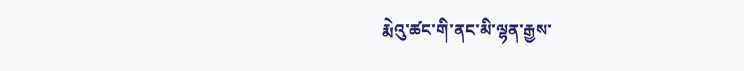རྨེའུ་ཚང་གི་ནང་མི་ལྷན་རྒྱས་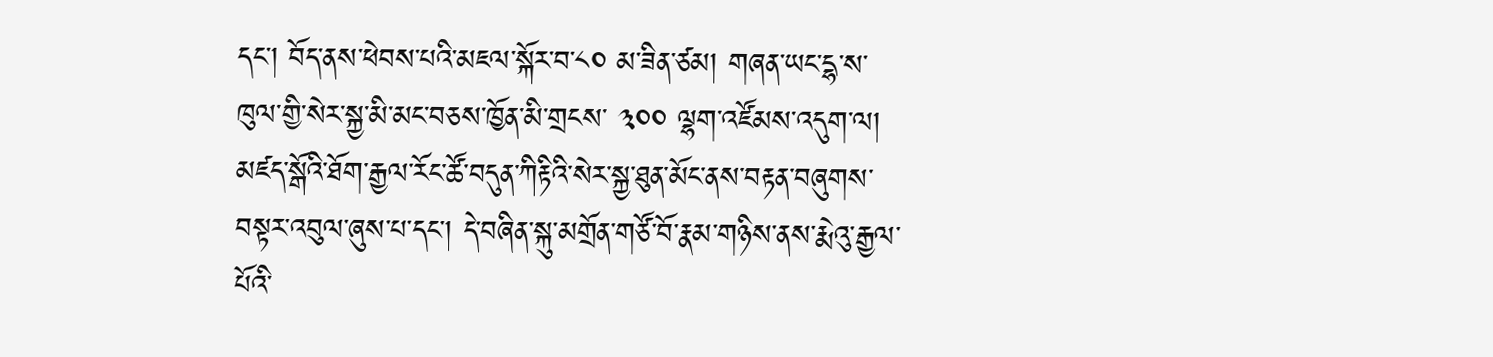དང་། བོད་ནས་ཕེབས་པའི་མཇལ་སྐོར་བ་༨༠ མ་ཟིན་ཙམ། གཞན་ཡང་དྷ་ས་ཁུལ་གྱི་སེར་སྐྱ་མི་མང་བཅས་ཁྱོན་མི་གྲངས་ ༣༠༠ ལྷག་འཛོམས་འདུག་ལ། མཛད་སྒོའི་ཐོག་རྒྱལ་རོང་ཚོ་བདུན་ཀིརྟིའི་སེར་སྐྱ་ཐུན་མོང་ནས་བརྟན་བཞུགས་བསྟར་འབུལ་ཞུས་པ་དང་། དེ་བཞིན་སྐུ་མགྲོན་གཙོ་བོ་རྣམ་གཉིས་ནས་རྨེའུ་རྒྱལ་པོའི་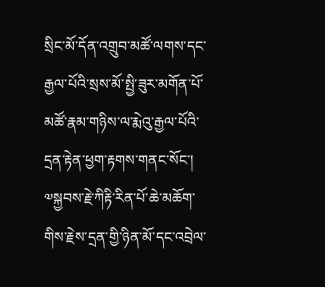སྲིང་མོ་དོན་འགྲུབ་མཚོ་ལགས་དང་རྒྱལ་པོའི་སྲས་མོ་སྤྱི་ཟུར་མགོན་པོ་མཚོ་རྣམ་གཉིས་ལ་རྨེའུ་རྒྱལ་པོའི་དྲན་རྟེན་ཕྱག་རྟགས་གནང་སོང་།
༧སྐྱབས་རྗེ་ཀིརྟི་རིན་པོ་ཆེ་མཆོག་གིས་རྗེས་དྲན་གྱི་ཉིན་མོ་དང་འབྲེལ་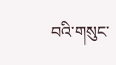བའི་གསུང་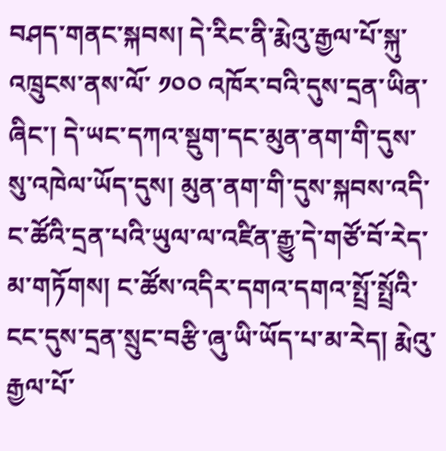བཤད་གནང་སྐབས། དེ་རིང་ནི་རྨེའུ་རྒྱལ་པོ་སྐུ་འཁྲུངས་ནས་ལོ་ ༡༠༠ འཁོར་བའི་དུས་དྲན་ཡིན་ཞིང་། དེ་ཡང་དཀའ་སྡུག་དང་མུན་ནག་གི་དུས་སུ་འཁེལ་ཡོད་དུས། མུན་ནག་གི་དུས་སྐབས་འདི་ང་ཚོའི་དྲན་པའི་ཡུལ་ལ་འཛིན་རྒྱུ་དེ་གཙོ་བོ་རེད་མ་གཏོགས། ང་ཚོས་འདིར་དགའ་དགའ་སྤྲོ་སྤྲོའི་ངང་དུས་དྲན་སྲུང་བརྩི་ཞུ་ཡི་ཡོད་པ་མ་རེད། རྨེའུ་རྒྱལ་པོ་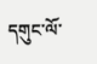དགུང་ལོ་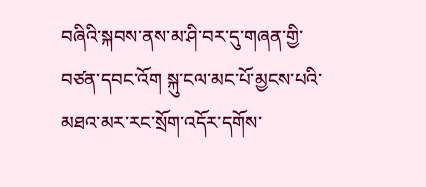བཞིའི་སྐབས་ནས་མ་ཤི་བར་དུ་གཞན་གྱི་བཙན་དབང་འོག སྐུ་ངལ་མང་པོ་མྱངས་པའི་མཐའ་མར་རང་སྲོག་འདོར་དགོས་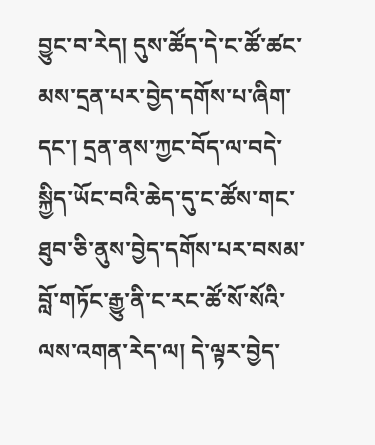བྱུང་བ་རེད། དུས་ཚོད་དེ་ང་ཚོ་ཚང་མས་དྲན་པར་བྱེད་དགོས་པ་ཞིག་དང་། དྲན་ནས་ཀྱང་བོད་ལ་བདེ་སྐྱིད་ཡོང་བའི་ཆེད་དུ་ང་ཚོས་གང་ཐུབ་ཅི་ནུས་བྱེད་དགོས་པར་བསམ་བློ་གཏོང་རྒྱུ་ནི་ང་རང་ཚོ་སོ་སོའི་ལས་འགན་རེད་ལ། དེ་ལྟར་བྱེད་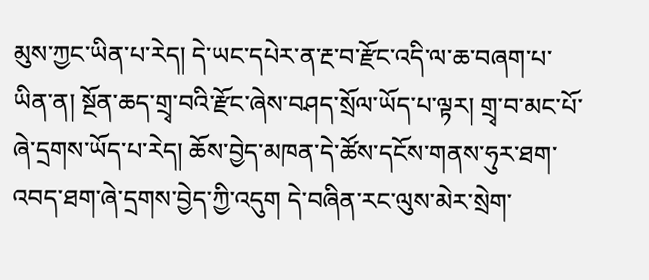མུས་ཀྱང་ཡིན་པ་རེད། དེ་ཡང་དཔེར་ན་རྔ་བ་རྫོང་འདི་ལ་ཆ་བཞག་པ་ཡིན་ན། སྔོན་ཆད་གྲྭ་བའི་རྫོང་ཞེས་བཤད་སྲོལ་ཡོད་པ་ལྟར། གྲྭ་བ་མང་པོ་ཞེ་དྲགས་ཡོད་པ་རེད། ཆོས་བྱེད་མཁན་དེ་ཚོས་དངོས་གནས་ཧུར་ཐག་འབད་ཐག་ཞེ་དྲགས་བྱེད་ཀྱི་འདུག དེ་བཞིན་རང་ལུས་མེར་སྲེག་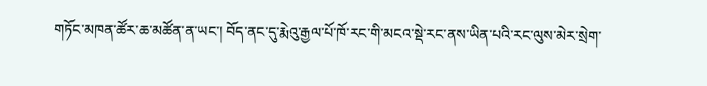གཏོང་མཁན་ཚོར་ཆ་མཚོན་ན་ཡང་། བོད་ནང་དུ་རྨེའུ་རྒྱལ་པོ་ཁོ་རང་གི་མངའ་སྡེ་རང་ནས་ཡིན་པའི་རང་ལུས་མེར་སྲེག་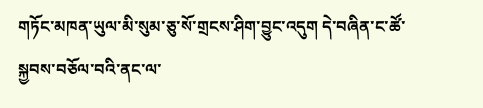གཏོང་མཁན་ཡུལ་མི་སུམ་ཅུ་སོ་གྲངས་ཤིག་བྱུང་འདུག དེ་བཞིན་ང་ཚོ་སྐྱབས་བཅོལ་བའི་ནང་ལ་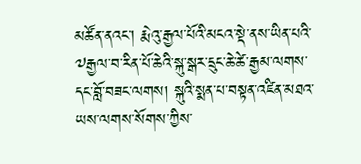མཚོན་ནའང་། རྨེའུ་རྒྱལ་པོའི་མངའ་སྡེ་ནས་ཡིན་པའི་༧རྒྱལ་བ་རིན་པོ་ཆེའི་སྐུ་སྒར་དྲུང་ཆེ་ཚེ་རྒྱམ་ལགས་དང་བློ་བཟང་ལགས། སྐུའི་སྨན་པ་བསྟན་འཛིན་མཐའ་ཡས་ལགས་སོགས་ཀྱིས་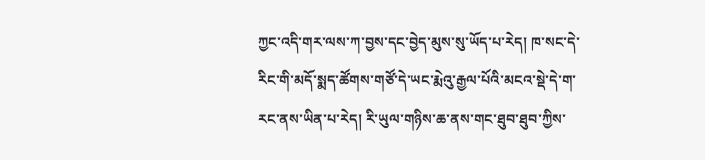ཀྱང་འདི་གར་ལས་ཀ་བྱས་དང་བྱེད་མུས་སུ་ཡོད་པ་རེད། ཁ་སང་དེ་རིང་གི་མདོ་སྨད་ཚོགས་གཙོ་དེ་ཡང་རྨེའུ་རྒྱལ་པོའི་མངའ་སྡེ་དེ་ག་རང་ནས་ཡིན་པ་རེད། རི་ཡུལ་གཉིས་ཆ་ནས་གང་ཐུབ་ཐུབ་ཀྱིས་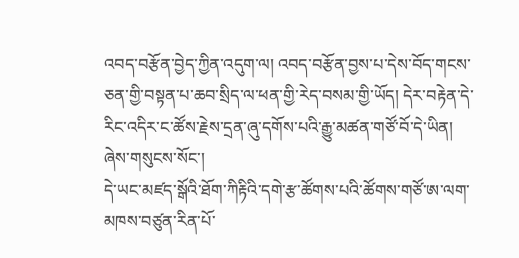འབད་བརྩོན་བྱེད་ཀྱིན་འདུག་ལ། འབད་བརྩོན་བྱས་པ་དེས་བོད་གངས་ཅན་གྱི་བསྟན་པ་ཆབ་སྲིད་ལ་ཕན་གྱི་རེད་བསམ་གྱི་ཡོད། དེར་བརྟེན་དེ་རིང་འདིར་ང་ཚོས་རྗེས་དྲན་ཞུ་དགོས་པའི་རྒྱུ་མཚན་གཙོ་བོ་དེ་ཡིན། ཞེས་གསུངས་སོང་།
དེ་ཡང་མཛད་སྒོའི་ཐོག་ཀིརྟིའི་དགེ་རྩ་ཚོགས་པའི་ཚོགས་གཙོ་ཨ་ལག་མཁས་བཙུན་རིན་པོ་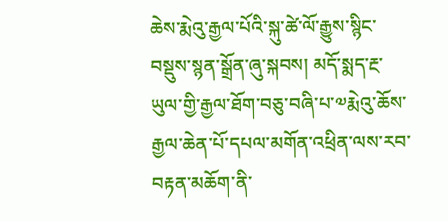ཆེས་རྨེའུ་རྒྱལ་པོའི་སྐུ་ཚེ་ལོ་རྒྱུས་སྙིང་བསྡུས་སྙན་སྒྲོན་ཞུ་སྐབས། མདོ་སྨད་རྔ་ཡུལ་གྱི་རྒྱལ་ཐོག་བཅུ་བཞི་པ་༧རྨེའུ་ཆོས་རྒྱལ་ཆེན་པོ་དཔལ་མགོན་འཕྲིན་ལས་རབ་བརྟན་མཆོག་ནི་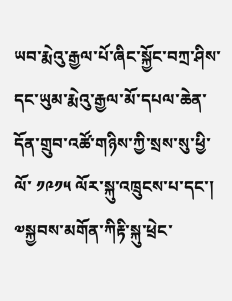ཡབ་རྨེའུ་རྒྱལ་པོ་ཞིང་སྐྱོང་བཀྲ་ཤིས་དང་ཡུམ་རྨེའུ་རྒྱལ་མོ་དཔལ་ཆེན་དོན་གྲུབ་འཚོ་གཉིས་ཀྱི་སྲས་སུ་ཕྱི་ལོ་ ༡༩༡༥ ལོར་སྐུ་འཁྲུངས་པ་དང་། ༧སྐྱབས་མགོན་ཀིརྟི་སྐུ་ཕྲེང་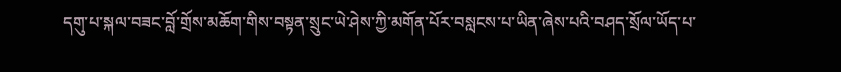དགུ་པ་སྐལ་བཟང་བློ་གྲོས་མཆོག་གིས་བསྟན་སྲུང་ཡེ་ཤེས་ཀྱི་མགོན་པོར་བསླངས་པ་ཡིན་ཞེས་པའི་བཤད་སྲོལ་ཡོད་པ་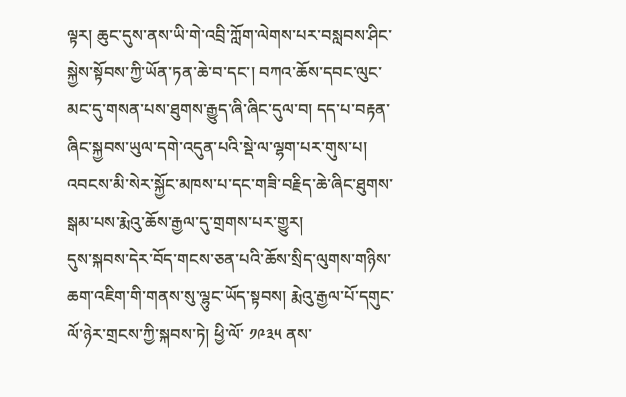ལྟར། ཆུང་དུས་ནས་ཡི་གེ་འབྲི་ཀློག་ལེགས་པར་བསླབས་ཤིང་སྐྱེས་སྟོབས་ཀྱི་ཡོན་ཏན་ཆེ་བ་དང་། བཀའ་ཆོས་དབང་ལུང་མང་དུ་གསན་པས་ཐུགས་རྒྱུད་ཞི་ཞིང་དུལ་བ། དད་པ་བརྟན་ཞིང་སྐྱབས་ཡུལ་དགེ་འདུན་པའི་སྡེ་ལ་ལྷག་པར་གུས་པ། འབངས་མི་སེར་སྐྱོང་མཁས་པ་དང་གཟི་བརྗིད་ཆེ་ཞིང་ཐུགས་སྒམ་པས་རྨེའུ་ཆོས་རྒྱལ་དུ་གྲགས་པར་གྱུར།
དུས་སྐབས་དེར་བོད་གངས་ཅན་པའི་ཆོས་སྲིད་ལུགས་གཉིས་ཆག་འཇིག་གི་གནས་སུ་ལྷུང་ཡོད་སྟབས། རྨེའུ་རྒྱལ་པོ་དགུང་ལོ་ཉེར་གྲངས་ཀྱི་སྐབས་ཏེ། ཕྱི་ལོ་ ༡༩༣༥ ནས་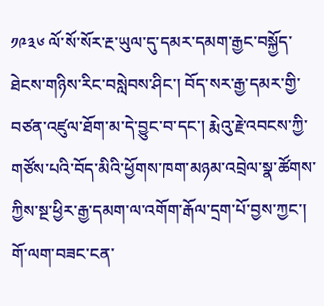༡༩༣༦ ལོ་སོ་སོར་རྔ་ཡུལ་དུ་དམར་དམག་རྒྱང་བསྐྱོད་ཐེངས་གཉིས་རིང་བསླེབས་ཤིང་། བོད་སར་རྒྱ་དམར་གྱི་བཙན་འཛུལ་ཐོག་མ་དེ་བྱུང་བ་དང་། རྨེའུ་རྗེ་འབངས་ཀྱི་གཙོས་པའི་བོད་མིའི་ཕྱོགས་ཁག་མཉམ་འབྲེལ་སྣ་ཚོགས་ཀྱིས་སྔ་ཕྱིར་རྒྱ་དམག་ལ་འགོག་རྒོལ་དྲག་པོ་བྱས་ཀྱང་། གོ་ལག་བཟང་ངན་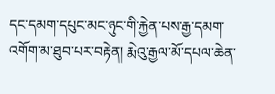དང་དམག་དཔུང་མང་ཉུང་གི་རྐྱེན་པས་རྒྱ་དམག་འགོག་མ་ཐུབ་པར་བརྟེན། རྨེའུ་རྒྱལ་མོ་དཔལ་ཆེན་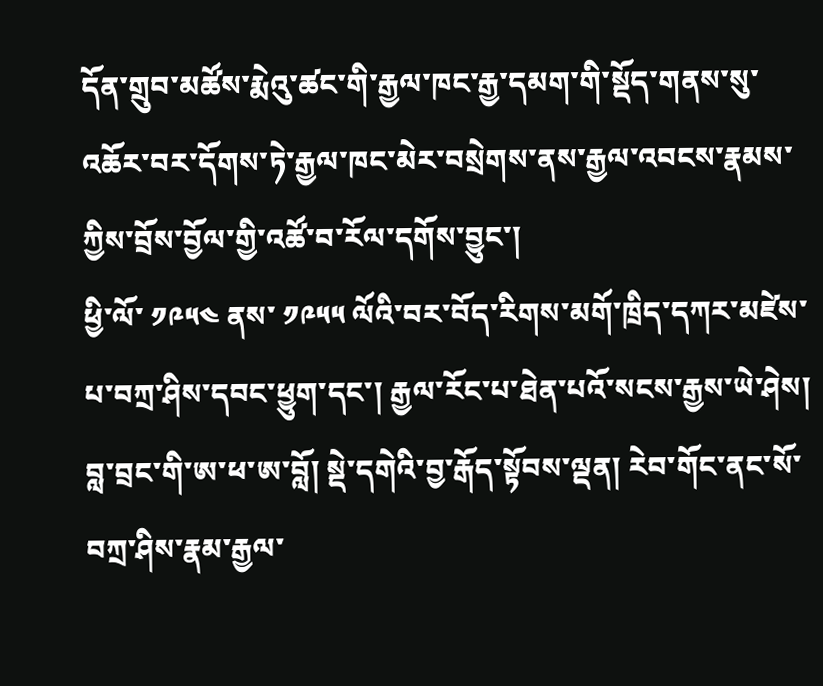དོན་གྲུབ་མཚོས་རྨེའུ་ཚང་གི་རྒྱལ་ཁང་རྒྱ་དམག་གི་སྡོད་གནས་སུ་འཆོར་བར་དོགས་ཏེ་རྒྱལ་ཁང་མེར་བསྲེགས་ནས་རྒྱལ་འབངས་རྣམས་ཀྱིས་བྲོས་བྱོལ་གྱི་འཚོ་བ་རོལ་དགོས་བྱུང་།
ཕྱི་ལོ་ ༡༩༥༤ ནས་ ༡༩༥༥ ལོའི་བར་བོད་རིགས་མགོ་ཁྲིད་དཀར་མཛེས་པ་བཀྲ་ཤིས་དབང་ཕྱུག་དང་། རྒྱལ་རོང་པ་ཐེན་པའོ་སངས་རྒྱས་ཡེ་ཤེས། བླ་བྲང་གི་ཨ་ཕ་ཨ་བློ། སྡེ་དགེའི་བྱ་རྒོད་སྟོབས་ལྡན། རེབ་གོང་ནང་སོ་བཀྲ་ཤིས་རྣམ་རྒྱལ་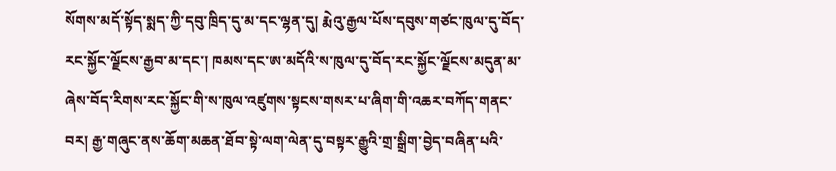སོགས་མདོ་སྟོད་སྨད་ཀྱི་དབུ་ཁྲིད་དུ་མ་དང་ལྷན་དུ། རྨེའུ་རྒྱལ་པོས་དབུས་གཙང་ཁུལ་དུ་བོད་རང་སྐྱོང་ལྗོངས་རྒྱབ་མ་དང་། ཁམས་དང་ཨ་མདོའི་ས་ཁུལ་དུ་བོད་རང་སྐྱོང་ལྗོངས་མདུན་མ་ཞེས་བོད་རིགས་རང་སྐྱོང་གི་ས་ཁུལ་འཛུགས་སྟངས་གསར་པ་ཞིག་གི་འཆར་བཀོད་གནང་བར། རྒྱ་གཞུང་ནས་ཆོག་མཆན་ཐོབ་སྟེ་ལག་ལེན་དུ་བསྟར་རྒྱུའི་གྲ་སྒྲིག་བྱེད་བཞིན་པའི་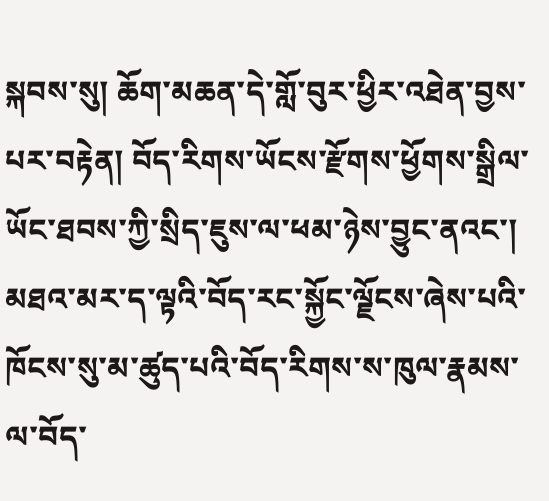སྐབས་སུ། ཆོག་མཆན་དེ་གློ་བུར་ཕྱིར་འཐེན་བྱས་པར་བརྟེན། བོད་རིགས་ཡོངས་རྫོགས་ཕྱོགས་སྒྲིལ་ཡོང་ཐབས་ཀྱི་སྲིད་ཇུས་ལ་ཕམ་ཉེས་བྱུང་ནའང་། མཐའ་མར་ད་ལྟའི་བོད་རང་སྐྱོང་ལྗོངས་ཞེས་པའི་ཁོངས་སུ་མ་ཚུད་པའི་བོད་རིགས་ས་ཁུལ་རྣམས་ལ་བོད་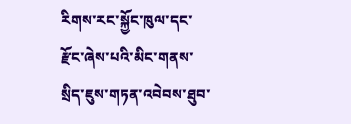རིགས་རང་སྐྱོང་ཁུལ་དང་རྫོང་ཞེས་པའི་མིང་གནས་སྲིད་ཇུས་གཏན་འབེབས་ཐུབ་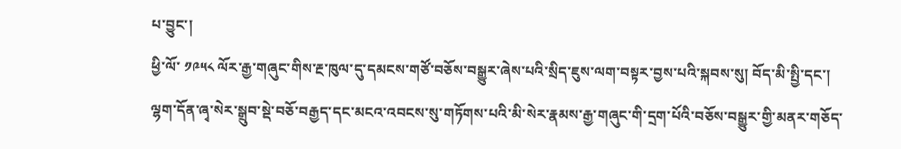པ་བྱུང་།
ཕྱི་ལོ་ ༡༩༥༨ ལོར་རྒྱ་གཞུང་གིས་རྔ་ཁུལ་དུ་དམངས་གཙོ་བཅོས་བསྒྱུར་ཞེས་པའི་སྲིད་ཇུས་ལག་བསྟར་བྱས་པའི་སྐབས་སུ། བོད་མི་སྤྱི་དང་། ལྷག་དོན་ཞྭ་སེར་སྒྲུབ་སྡེ་བཅོ་བརྒྱད་དང་མངའ་འབངས་སུ་གཏོགས་པའི་མི་སེར་རྣམས་རྒྱ་གཞུང་གི་དྲག་པོའི་བཅོས་བསྒྱུར་གྱི་མནར་གཅོད་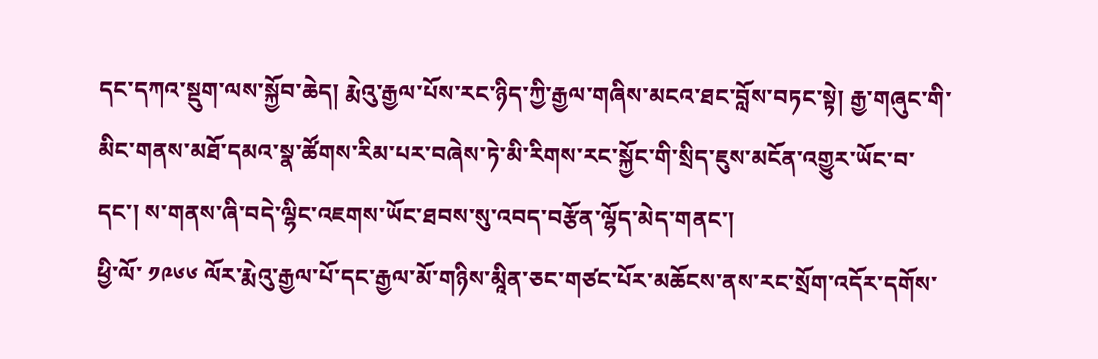དང་དཀའ་སྡུག་ལས་སྐྱོབ་ཆེད། རྨེའུ་རྒྱལ་པོས་རང་ཉིད་ཀྱི་རྒྱལ་གཞིས་མངའ་ཐང་བློས་བཏང་སྟེ། རྒྱ་གཞུང་གི་མིང་གནས་མཐོ་དམའ་སྣ་ཚོགས་རིམ་པར་བཞེས་ཏེ་མི་རིགས་རང་སྐྱོང་གི་སྲིད་ཇུས་མངོན་འགྱུར་ཡོང་བ་དང་། ས་གནས་ཞི་བདེ་ལྷིང་འཇགས་ཡོང་ཐབས་སུ་འབད་བརྩོན་ལྷོད་མེད་གནང་།
ཕྱི་ལོ་ ༡༩༦༦ ལོར་རྨེའུ་རྒྱལ་པོ་དང་རྒྱལ་མོ་གཉིས་མཱིན་ཅང་གཙང་པོར་མཆོངས་ནས་རང་སྲོག་འདོར་དགོས་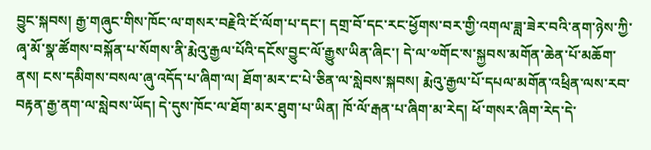བྱུང་སྐབས། རྒྱ་གཞུང་གིས་ཁོང་ལ་གསར་བརྗེའི་ངོ་ལོག་པ་དང་། དགྲ་བོ་དང་རང་ཕྱོགས་བར་གྱི་འགལ་ཟླ་ཟེར་བའི་ནག་ཉེས་ཀྱི་ཞྭ་མོ་སྣ་ཚོགས་བསྐོན་པ་སོགས་ནི་རྨེའུ་རྒྱལ་པོའི་དངོས་བྱུང་ལོ་རྒྱུས་ཡིན་ཞིང་། དེ་ལ་༧གོང་ས་སྐྱབས་མགོན་ཆེན་པོ་མཆོག་ནས། ངས་དམིགས་བསལ་ཞུ་འདོད་པ་ཞིག་ལ། ཐོག་མར་ང་པེ་ཅིན་ལ་སླེབས་སྐབས། རྨེའུ་རྒྱལ་པོ་དཔལ་མགོན་འཕྲིན་ལས་རབ་བརྟན་རྒྱ་ནག་ལ་སླེབས་ཡོད། དེ་དུས་ཁོང་ལ་ཐོག་མར་ཐུག་པ་ཡིན། ཁོ་ལོ་རྒན་པ་ཞིག་མ་རེད། ཕོ་གསར་ཞིག་རེད་དེ་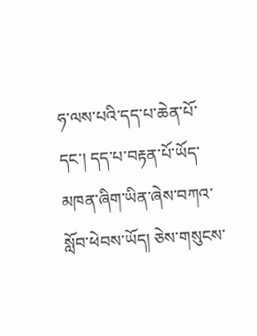ཧ་ལས་པའི་དད་པ་ཆེན་པོ་དང་། དད་པ་བརྟན་པོ་ཡོད་མཁན་ཞིག་ཡིན་ཞེས་བཀའ་སློབ་ཕེབས་ཡོད། ཅེས་གསུངས་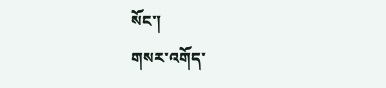སོང་།
གསར་འགོད་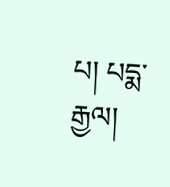པ། པདྨ་རྒྱལ།